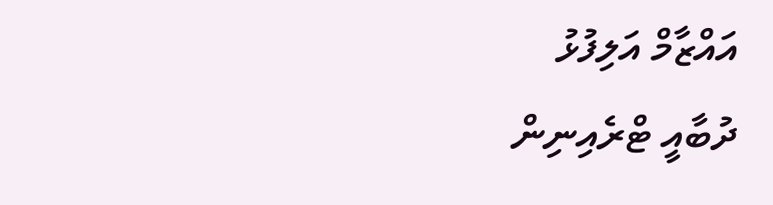އައްޒާމް އަލިފުޅު
ދުބާއީ ޓްރެއިނިން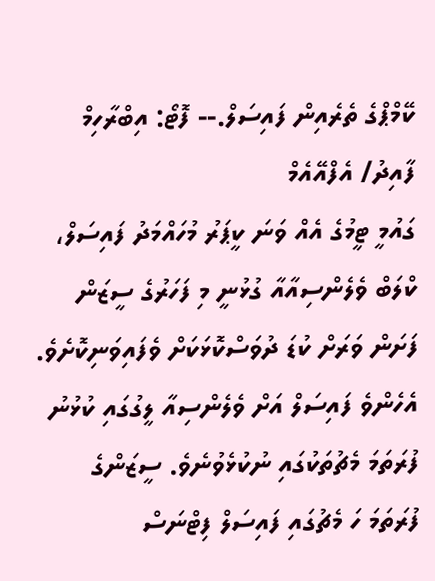ކޭމްޕްގެ ތެރެއިން ފައިސަލް.-- ފޮޓޯ: އިބްރާހިމް ފާއިދު/ އެފްއޭއެމް
ގައުމީ ޓީމުގެ އެއް ވަނަ ކީޕަރު މުހައްމަދު ފައިސަލް، ކްލަބް ވެލެންސިއާއާ ގުޅުނީ މި ފަހަރުގެ ސީޒަން ފަށަން ވަރަށް ކުޑަ ދުވަސްކޮޅަކަށް ވެފައިވަނިކޮށެވެ. އެހެންވެ ފައިސަލް އަށް ވެލެންސިއާ ލީގުގައި ކުޅުނު ފުރަތަމަ މެޗުތަކުގައި ނުކުޅެވުނެވެ. ސީޒަންގެ ފުރަތަމަ ހަ މެޗުގައި ފައިސަލް ފިޓްނަސް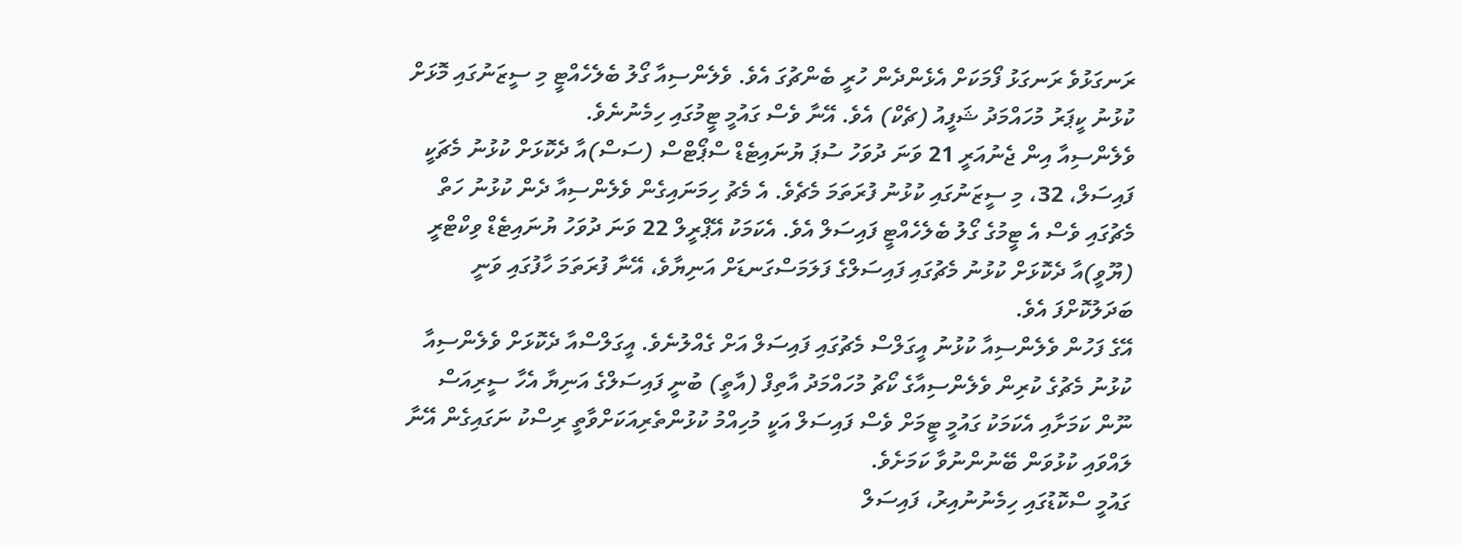ރަނގަޅުވެ ރަނގަޅު ފޯމަކަށް އެޅެންދެން ހުރީ ބެންޗުގަ އެވެ. ވެލެންސިއާ ގޯލު ބެލެހެއްޓީ މި ސީޒަނުގައި މޮޅަށް ކުޅުނު ކީޕަރު މުހައްމަދު ޝަފީއު (ޗެކް) އެވެ. އޭނާ ވެސް ގައުމީ ޓީމުގައި ހިމެނުނެވެ.
ވެލެންސިއާ އިން ޖެނުއަރީ 21 ވަނަ ދުވަހު ސުޕަ ޔުނައިޓެޑް ސްޕޯޓްސް (ސަސް)އާ ދެކޮޅަށް ކުޅުނު މެޗަކީ ފައިސަލް، 32، މި ސީޒަނުގައި ކުޅުނު ފުރަތަމަ މެޗެވެ. އެ މެޗު ހިމަނައިގެން ވެލެންސިއާ ދެން ކުޅުނު ހަތް މެޗުގައި ވެސް އެ ޓީމުގެ ގޯލު ބެލެހެއްޓީ ފައިސަލް އެވެ. އެކަމަކު އޭޕްރީލް 22 ވަނަ ދުވަހު ޔުނައިޓެޑް ވިކްޓްރީ (ޔޫވީ)އާ ދެކޮޅަށް ކުޅުނު މެޗުގައި ފައިސަލްގެ ފަލަމަސްގަނޑަށް އަނިޔާވެ، އޭނާ ފުރަތަމަ ހާފުގައި ވަނީ ބަދަލުކޮށްފަ އެވެ.
އޭގެ ފަހުން ވެލެންސިއާ ކުޅުނު އީގަލްސް މެޗުގައި ފައިސަލް އަށް ގެއްލުނެވެ. އީގަލްސްއާ ދެކޮޅަށް ވެލެންސިއާ ކުޅުނު މެޗުގެ ކުރިން ވެލެންސިއާގެ ކޯޗު މުހައްމަދު އާތިފް (އާތީ) ބުނީ ފައިސަލްގެ އަނިޔާ އެހާ ސީރިއަސް ނޫން ކަމަށާއި އެކަމަކު ގައުމީ ޓީމަށް ވެސް ފައިސަލް އަކީ މުހިއްމު ކުޅުންތެރިއަކަށްވާތީ ރިސްކު ނަގައިގެން އޭނާ ލައްވައި ކުޅުވަން ބޭނުންނުވާ ކަމަށެވެ.
ގައުމީ ސްކޮޑުގައި ހިމެނުނުއިރު، ފައިސަލް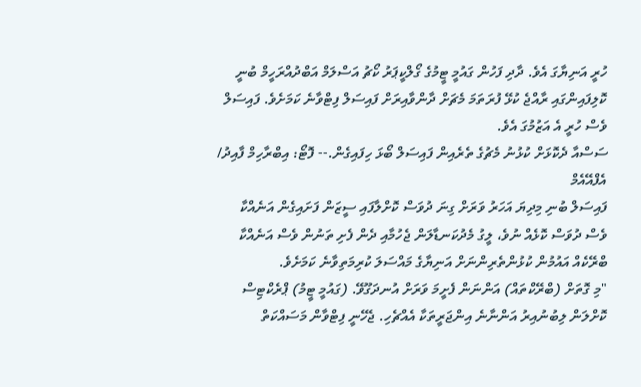ހުރީ އަނިޔާގަ އެވެ. ދާދި ފަހުން ގައުމީ ޓީމުގެ ގޯލްކީޕަރު ކޯޗު އަސްލަމް އަބްދުއްރަހީމް ބުނީ ކޮލިފައިންގައި ރާއްޖެ ކުޅޭ ފުރަތަމަ މެޗަށް ދާންވާއިރަށް ފައިސަލް ފިޓްވާނެ ކަމަށެވެ. ފައިސަލް ވެސް ހުރީ އެ އަޒުމުގަ އެވެ.
ސަސްއާ ދެކޮޅަށް ކުޅުނު މެޗުގެ ތެރެއިން ފައިސަލް ބޯޅަ ހިފައިގެން.-- ފޮޓޯ: އިބްރާހިމް ފާއިދު/ އެފްއޭއެމް
ފައިސަލް ބުނި މިދިޔަ އަހަރު ވަރަށް ގިނަ ދުވަސް ކޮށްލާފައި ސީޒަން ފަށައިގެން އަނެއްކާ ވެސް ދުވަސް ކޮޅެއް ނުވެ، ލީގު މެދުކަނޑާލަން ޖެހުމާއި ދެން ފެށި ތަނުން ވެސް އަނެއްކާ ބްރޭކެއް އައުމުން ކުޅުންތެރިންނަށް އަނިޔާގެ މައްސަލަ ކުރިމަތިވާނެ ކަމަށެވެ.
"މި ގޮތަށް (ބްރޭކްތައް) އަންނަން ފެށީމަ ވަރަށް އުނދަގޫވޭ. (ގައުމީ ޓީމު) ޕްރެކްޓިސް ކޮށްލަން ލިބުނުއިރު އަންނާނެ އިންޖަރީތަކާ އެއްޗެހި. ޖެހޭނީ ފިޓްވާން މަސައްކަތް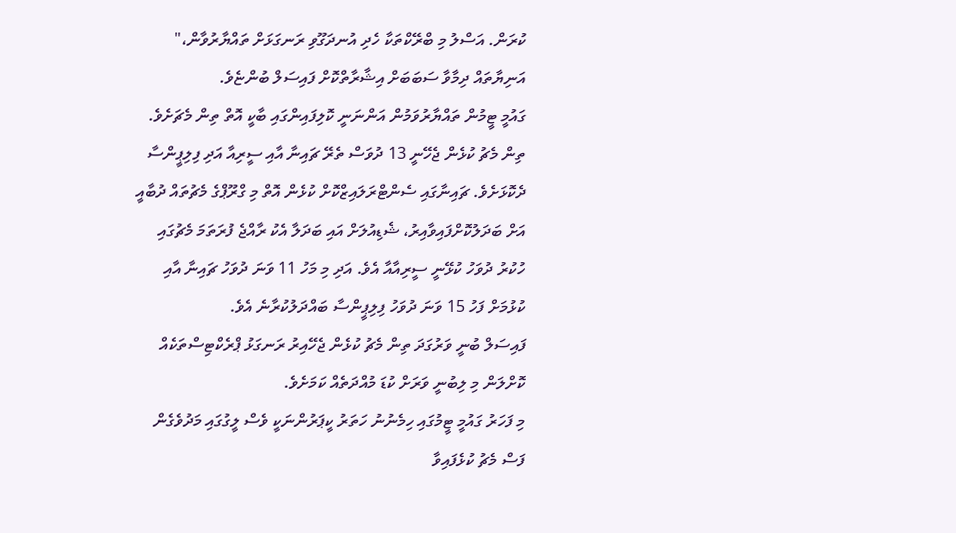ކުރަން. އަސްލު މި ބްރޭކްތަކާ ހެދި އުނދަގޫވި ރަނގަޅަށް ތައްޔާރުވާން،" އަނިޔާތައް ދިމާވާ ސަބަބަށް އިޝާރާތްކޮށް ފައިސަލް ބުންޏެވެ.
ގައުމީ ޓީމުން ތައްޔާރުވަމުން އަންނަނީ ކޮލިފައިންގައި ބާކީ އޮތް ތިން މެޗަށެވެ. ތިން މެޗު ކުޅެން ޖެހޭނީ 13 ދުވަސް ތެރޭ ޗައިނާ އާއި ސީރިއާ އަދި ފިލިޕީންސާ ދެކޮޅަށެވެ. ޗައިނާގައި ސެންޓްރަލައިޒްކޮށް ކުޅެން އޮތް މި ގްރޫޕްގެ މެޗުތައް ދުބާއީ އަށް ބަދަލުކޮށްފައިވާއިރު، ޝެޑިއުލަށް އައި ބަދަލާ އެކު ރާއްޖެ ފުރަތަމަ މެޗުގައި ހުކުރު ދުވަހު ކުޅޭނީ ސީރިއާއާ އެވެ. އަދި މި މަހު 11 ވަނަ ދުވަހު ޗައިނާ އާއި ކުޅުމަށް ފަހު 15 ވަނަ ދުވަހު ފިލިޕީންސާ ބައްދަލުކުރާނެ އެވެ.
ފައިސަލް ބުނީ ވަރުގަދަ ތިން މެޗު ކުޅެން ޖެހޭއިރު ރަނގަޅު ޕްރެކްޓިސްތަކެއް ކޮށްލަން މި ލިބުނީ ވަރަށް ކުޑަ މުއްދަތެއް ކަމަށެވެ.
މި ފަހަރު ގައުމީ ޓީމުގައި ހިމެނުނު ހަތަރު ކީޕަރުންނަކީ ވެސް ލީގުގައި މަދުވެގެން ފަސް މެޗު ކުޅެފައިވާ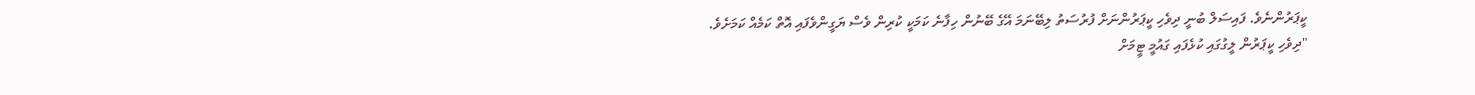ކީޕަރުންނެވެ. ފައިސަލް ބުނީ ދިވެހި ކީޕަރުންނަށް ފުރުސަތު ލިބޭނަމަ އޭގެ ބޭނުން ހިފާނެ ކަމަކީ ކުރިން ވެސް ޔަގީންވެފައި އޮތް ކަމެއް ކަމަށެވެ.
"ދިވެހި ކީޕަރުން ލީގުގައި ކުޅެފައި ގައުމީ ޓީމަށް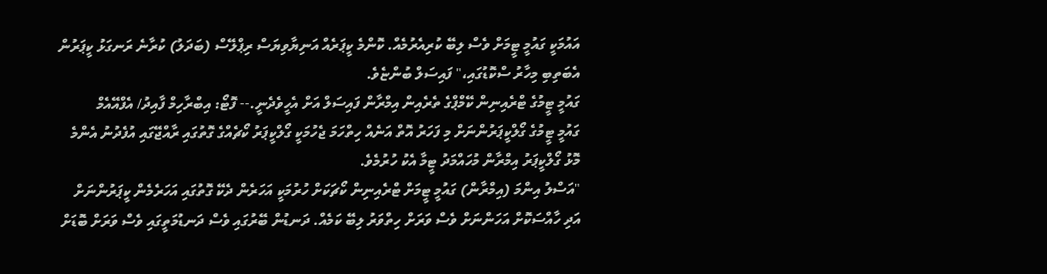އައުމަކީ ގައުމީ ޓީމަށް ވެސް ލިބޭ ކުރިއެރުމެއް. ކޮންމެ ކީޕަރެއް އަނިޔާވިޔަސް ރިޕްލޭސް (ބަދަލު) ކުރާނެ ރަނގަޅު ކީޕަރުން އެބަތިބި މިހާރު ސްކޮޑުގައި،" ފައިސަލް ބުންޏެވެ.
ގައުމީ ޓީމުގެ ޓްރެއިނިން ކޭމްޕްގެ ތެރެއިން އިމްރާން ފައިސަލް އަށް އެހީވެދެނީ.-- ފޮޓޯ: އިބްރާހިމް ފާއިދު/ އެފްއޭއެމް
ގައުމީ ޓީމުގެ ގޯލްކީޕަރުންނަށް މި ފަހަރު އޮތް އަނެއް ހިތްހަމަ ޖެހުމަކީ ގޯލްކީޕަރު ކޯޗެއްގެ ގޮތުގައި ރާއްޖޭގައި އުފެދުނު އެންމެ މޮޅު ގޯލްކީޕަރު އިމްރާން މުހައްމަދު ޓީމާ އެކު ހުރުމެވެ.
"އަސްލު އިންމަ (އިމްރާން) ގައުމީ ޓީމަށް ޓްރެއިނިން ކޯޗަކަށް ހުރުމަކީ އަހަރެން ދެކޭ ގޮތުގައި އަހަރެމެން ކީޕަރުންނަށް އަދި ހާއްސަކޮށް އަހަންނަށް ވެސް ވަރަށް ހިތްވަރު ލިބޭ ކަމެއް. ދަނޑުން ބޭރުގައި ވެސް ދަނޑުމަތީގައި ވެސް ވަރަށް ބޮޑަށް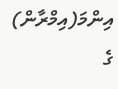އިންމަ(އިމްރާން) ގެ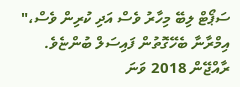ސަޕޯޓް ލިބޭ މިހާރު ވެސް އަދި ކުރިން ވެސް،" އިމްރާނާ ބެހޭގޮތުން ފައިސަލް ބުންޏެވެ.
ރާއްޖޭން 2018 ވަނަ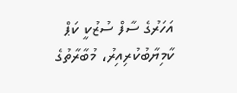އަހަރުގެ ސާފް ސުޒުކީ ކަޕް ކާމިޔާބުކުރިއިރު، މުބާރާތުގެ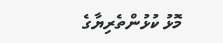މޮޅު ކުޅުންތެރިޔާގެ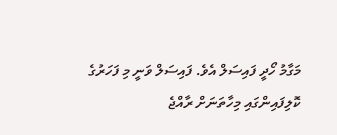މަގާމު ހޯދީ ފައިސަލް އެވެ. ފައިސަލް ވަނީ މި ފަހަރުގެ ކޮލިފައިންގައި މިހާތަނަށް ރާއްޖެ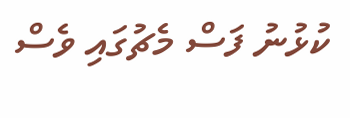ކުޅުނު ފަސް މެޗުގައި ވެސް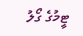ޓީމުގެ ގޯލު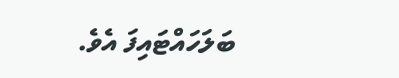ބަލަހައްޓައިފަ އެވެ.